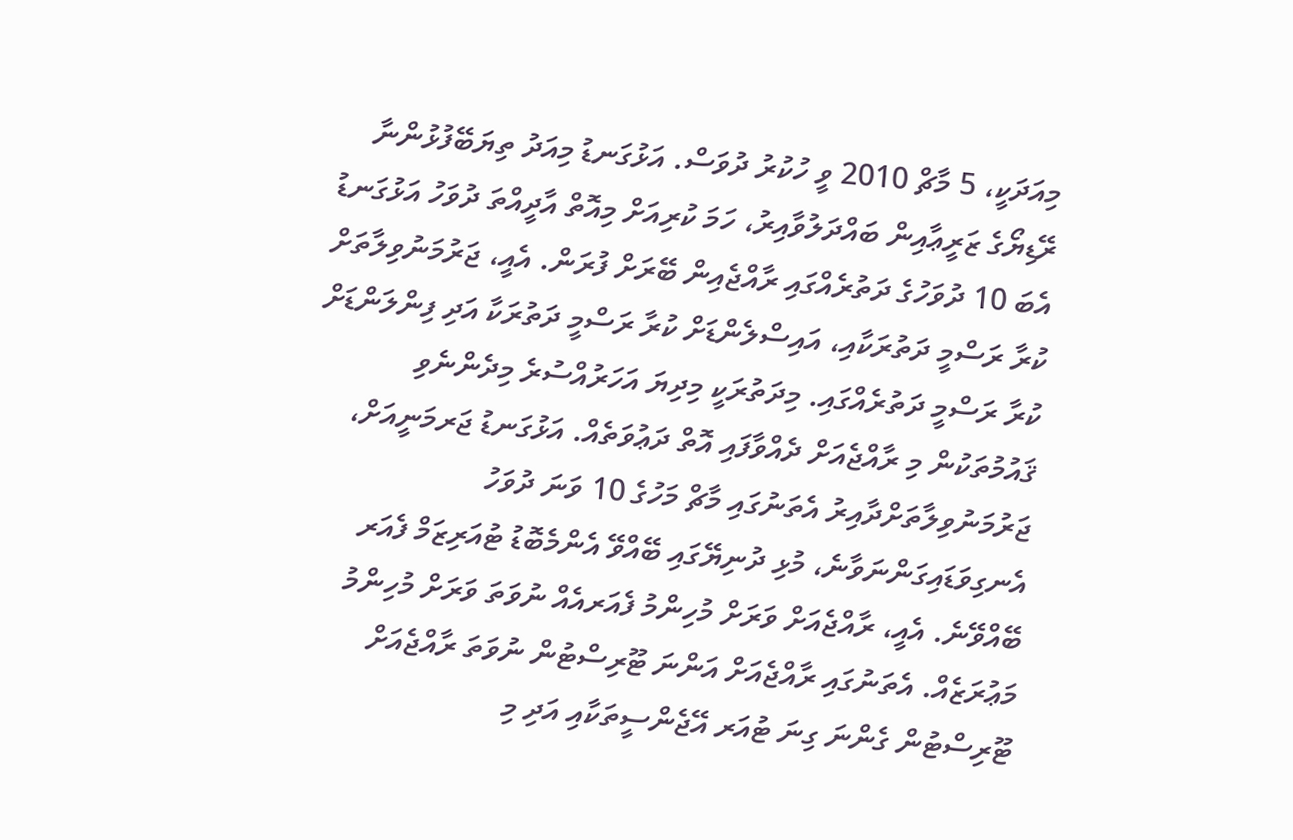މިއަދަކީ، 5 މާޗް 2010 ވީ ހުކުރު ދުވަސް. އަޅުގަނޑު މިއަދު ތިޔަބޭފުޅުންނާ ރޭޑިޔޯގެ ޒަރީޢާއިން ބައްދަލުވާއިރު، ހަމަ ކުރިއަށް މިއޮތް އާދީއްތަ ދުވަހު އަޅުގަނޑު އެބަ 10 ދުވަހުގެ ދަތުރެއްގައި ރާއްޖެއިން ބޭރަށް ފުރަން. އެއީ، ޖަރުމަނުވިލާތަށް ކުރާ ރަސްމީ ދަތުރަކާއި، އައިސްލެންޑަށް ކުރާ ރަސްމީ ދަތުރަކާ އަދި ފިންލަންޑަށް ކުރާ ރަސްމީ ދަތުރެއްގައި. މިދަތުރަކީ މިދިޔަ އަހަރުއްސުރެ މިދެންނެވި ޤައުމުތަކުން މި ރާއްޖެއަށް ދެއްވާފައި އޮތް ދަޢުވަތެއް. އަޅުގަނޑު ޖަރމަނީއަށް، ޖަރުމަނުވިލާތަށްދާއިރު އެތަނުގައި މާޗް މަހުގެ 10 ވަނަ ދުވަހު އެނގިވަޑައިގަންނަވާނެ، މުޅި ދުނިޔޭގައި ބޭއްވޭ އެންމެބޮޑު ޓުއަރިޒަމް ފެއަރ ބޭއްވޭނެ. އެއީ، ރާއްޖެއަށް ވަރަށް މުހިންމު ފެއަރއެއް ނުވަތަ ވަރަށް މުހިންމު މަޢުރަޒެއް. އެތަނުގައި ރާއްޖެއަށް އަންނަ ޓޫރިސްޓުން ނުވަތަ ރާއްޖެއަށް ޓޫރިސްޓުން ގެންނަ ގިނަ ޓުއަރ އޭޖެންސީތަކާއި އަދި މި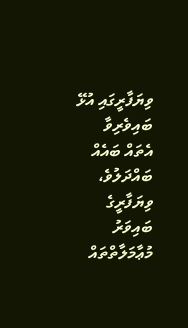ވިޔަފާރީގައި އުޅޭ ބައިވެރިވާ އެތައް ބައެއް ބައްދަލުވެ، ވިޔަފާރީގެ ބައިވަރު މުޢާމަލާތްތައް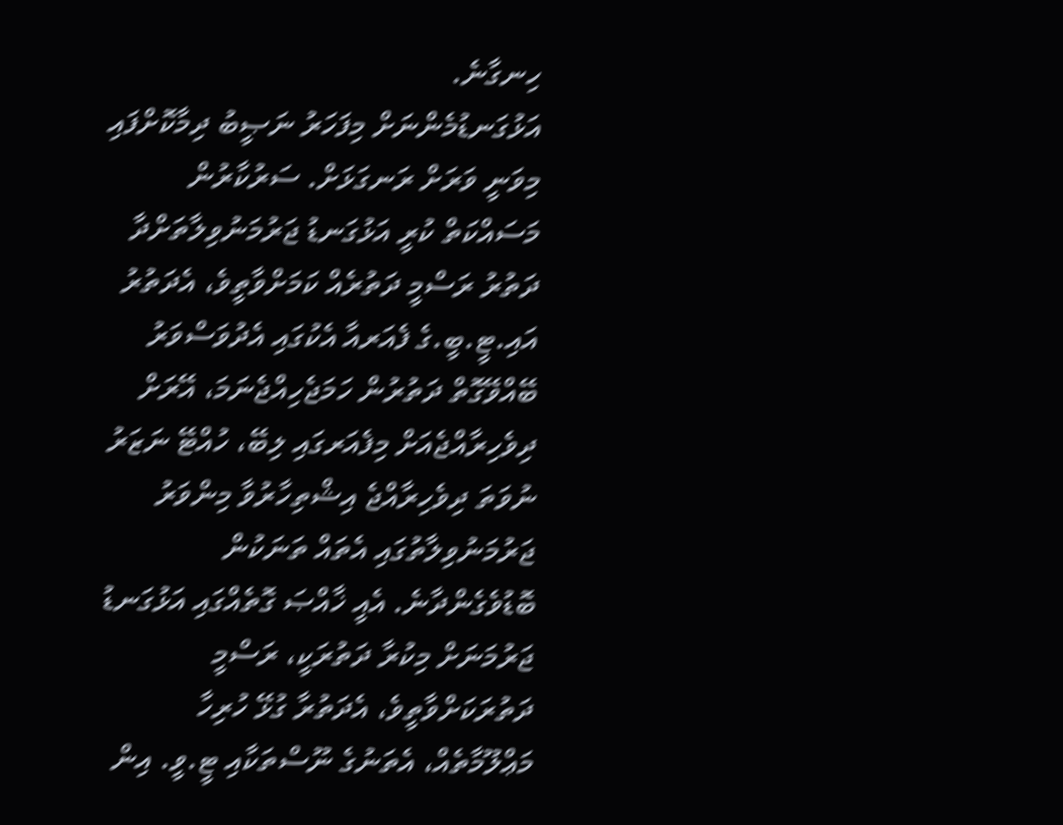ހިނގާނެ.
އަޅުގަނޑުމެންނަށް މިފަހަރު ނަޞީބު ދިމާކޮށްފައި މިވަނީ ވަރަށް ރަނގަޅަށް. ސަރުކާރުން މަސައްކަތް ކުރީ އަޅުގަނޑު ޖަރުމަނުވިލާތަށްދާ ދަތުރު ރަސްމީ ދަތުރެއް ކަމަށްވާތީވެ، އެދަތުރު އައި.ޓީ.ބީ.ގެ ފެއަރއާ އެކުގައި އެދުވަސްވަރު ބޭއްވޭގޮތް ދަތުރުން ހަމަޖެހިއްޖެނަމަ، އޭރަށް ދިވެހިރާއްޖެއަށް މިފެއަރގައި ލިބޭ، ހުއްޓޭ ނަޒަރު ނުވަތަ ދިވެހިރާއްޖެ އިޝްތިހާރުވާ މިންވަރު ޖަރުމަނުވިލާތުގައި އެތައް ތަނަކުން ބޮޑުވެގެންދާނެ. އެއީ ޚާއްޞަ ގޮތެއްގައި އަޅުގަނޑު ޖަރުމަނަށް މިކުރާ ދަތުރަކީ، ރަސްމީ ދަތުރަކަށްވާތީވެ، އެދަތުރާ ގުޅޭ ހުރިހާ މަޢްލޫމާތެއް، އެތަނުގެ ނޫސްތަކާއި ޓީ.ވީ. އިން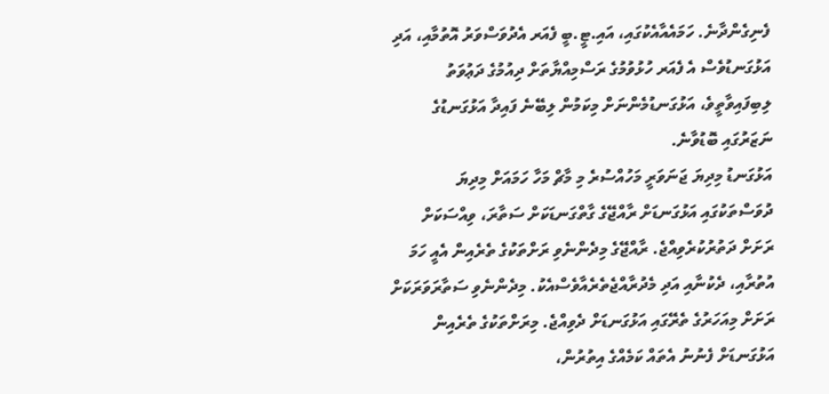ފެނިގެންދާނެ. ހަމައެއާއެކުގައި، އައި.ޓީ.ބީ ފެއަރ އެދުވަސްވަރު އޮތުމާއި، އަދި އަޅުގަނޑުވެސް އެ ފެއަރ ހުޅުވުމުގެ ރަސްމިއްޔާތަށް ދިއުމުގެ ދަޢުވަތު ލިބިފައިވާތީވެ، އަޅުގަނޑުމެންނަށް މިކަމުން ލިބޭނެ ފައިދާ އަޅުގަނޑުގެ ނަޒަރުގައި ބޮޑުވާނެ.
އަޅުގަނޑު މިދިޔަ ޖަނަވަރީ މަހުއްސުރެ މި މާޗް މަހާ ހަމައަށް މިދިޔަ ދުވަސްތަކުގައި އަޅުގަނޑަށް ރާއްޖޭގެ ގާތްގަނޑަކަށް ސަތާރަ، ވިއްސަކަށް ރަށަށް ދަތުރުކުރެވިއްޖެ. ރާއްޖޭގެ މިދެންނެވި ރަށްތަކުގެ ތެރެއިން އެއީ ހަމަ އުތުރާއި، ދެކުނާއި އަދި މެދުރާއްޖެތެރެއާވެސްއެކު. މިދެންނެވި ސަތާރަވަރަކަށް ރަށަށް މިއަހަރުގެ ތެރޭގައި އަޅުގަނޑަށް ދެވިއްޖެ. މިރަށްތަކުގެ ތެރެއިން އަޅުގަނޑަށް ފެނުނު އެތައް ކަމެއްގެ އިތުރުން،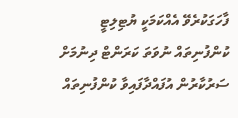ފާހަގަކުރެވޭ އެއްކަމަކީ ޔުޓިލިޓީ ކުންފުނިތައް ނުވަތަ ކަރަންޓް ދިނުމަށް ސަރުކާރުން އުފައްދާފައިވާ ކުންފުނިތައް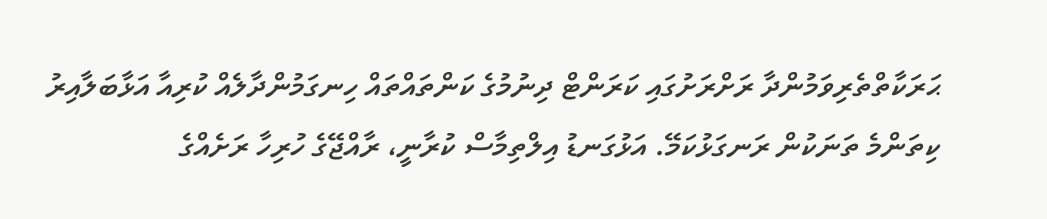ޙަރަކާތްތެރިވަމުންދާ ރަށްރަށުގައި ކަރަންޓް ދިނުމުގެ ކަންތައްތައް ހިނގަމުންދާލެއް ކުރިއާ އަޅާބަލާއިރު ކިތަންމެ ތަނަކުން ރަނގަޅުކަމޭ. އަޅުގަނޑު އިލްތިމާސް ކުރާނީ، ރާއްޖޭގެ ހުރިހާ ރަށެއްގެ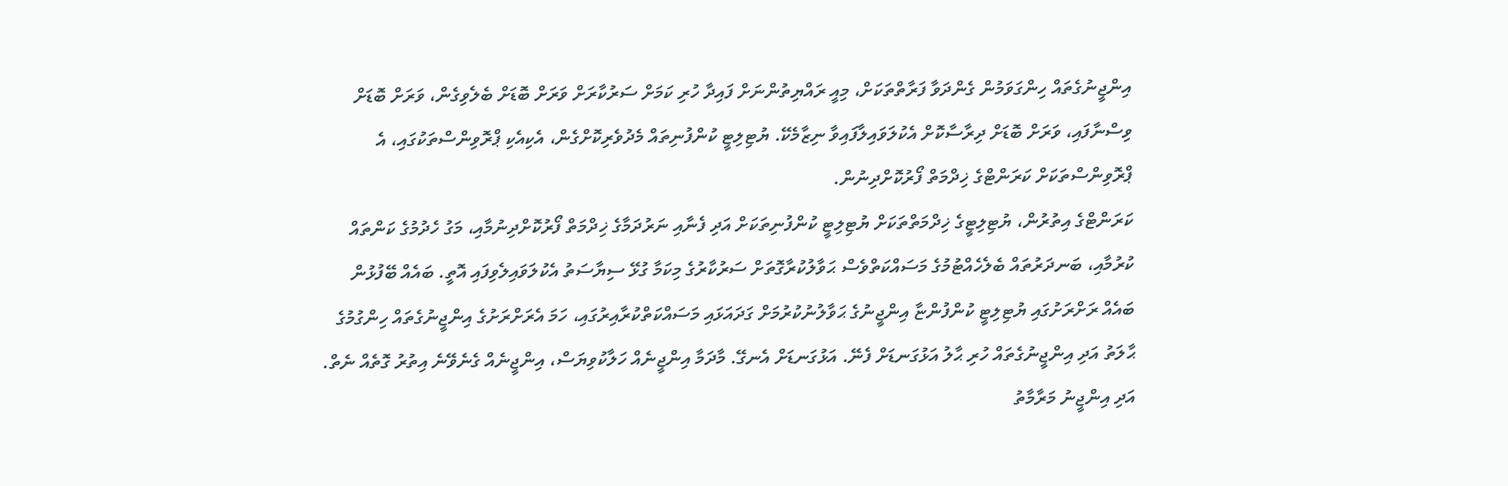އިންޖީނުގެތައް ހިންގަވަމުން ގެންދަވާ ފަރާތްތަކަށް، މިއީ ރައްޔިތުންނަށް ފައިދާ ހުރި ކަމަށް ސަރުކާރަށް ވަރަށް ބޮޑަށް ބެލެވިގެން، ވަރަށް ބޮޑަށް ވިސްނާފައި، ވަރަށް ބޮޑަށް ދިރާސާކޮށް އެކުލަވައިލާފައިވާ ނިޒާމެކޭ. ޔުޓިލިޓީ ކުންފުނިތައް މެދުވެރިކޮށްގެން، އެކިއެކި ޕްރޮވިންސްތަކުގައި، އެ ޕްރޮވިންސްތަކަށް ކަރަންޓްގެ ޚިދްމަތް ފޯރުކޮށްދިނުން.
ކަރަންޓްގެ އިތުރުން، ޔުޓިލިޓީގެ ޚިދްމަތްތަކަށް ޔުޓިލިޓީ ކުންފުނިތަކަށް އަދި ފެނާއި ނަރުދަމާގެ ޚިދްމަތް ފޯރުކޮށްދިނުމާއި، މަގު ހެދުމުގެ ކަންތައް ކުރުމާއި، ބަނދަރުތައް ބެލެހެއްޓުމުގެ މަސައްކަތްވެސް ޙަވާލުކުރާގޮތަށް ސަރުކާރުގެ މިކަމާ ގުޅޭ ސިޔާސަތު އެކުލަވައިލެވިފައި އޮތީ. ބައެއް ބޭފުޅުން ބައެއް ރަށްރަށުގައި ޔުޓިލިޓީ ކުންފުންޏާ އިންޖީނުގެ ޙަވާލުނުކުރުމަށް ގަދައަޅައި މަސައްކަތްކުރާއިރުގައި، ހަމަ އެރަށްރަށުގެ އިންޖީނުގެތައް ހިންގުމުގެ ޙާލަތު އަދި އިންޖީނުގެތައް ހުރި ޙާލު އަޅުގަނޑަށް ފެނޭ. އަޅުގަނޑަށް އެނގޭ. މާދަމާ އިންޖީނެއް ހަލާކުވިޔަސް، އިންޖީނެއް ގެނެވޭނެ އިތުރު ގޮތެއް ނެތް. އަދި އިންޖީނު މަރާމާތު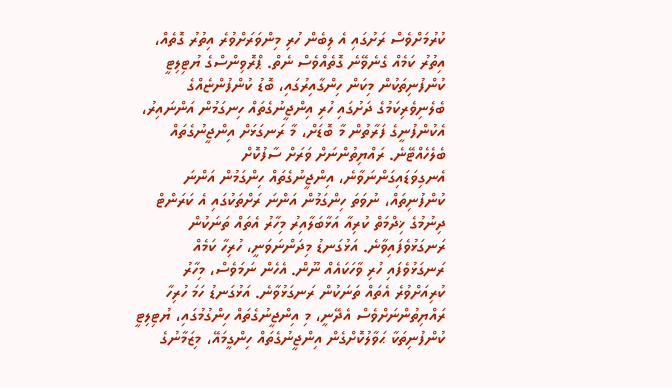ކުރުމަށްވެސް ރަށުގައި އެ ލިބެން ހުރި މިންވަރަށްވުރެ އިތުރު ގޮތެއް، އިތުރު ކަމެއް ގެނެވޭނެ ގޮތެއްވެސް ނެތް. ޕްރޮވިންސްގެ ޔުޓިލިޓީ ކުންފުނިތަކުން މިކަން ހިންގާއިރުގައި، ބޮޑު ކުންފުންޏެއްގެ ބެލެނިވެރިކަމުގެ ދަށުގައި ހުރި އިންޖީނުގެތައް ހިނގަމުން އަންނައިރު، އެކުންފުނީގެ ފަރާތުން މާ ބޮޑަށް، މާ ރަނގަޅަށް އިންޖީނުގެތައް ބެލެހެއްޓޭނެ. ރައްޔިތުންނަށް ވަރަށް ސާފުކޮށް އެނގިވަޑައިގަންނަވާނެ، އިންޖީނުގެތައް ހިންގަމުން އަންނަ ކުންފުނިތައް، ނުވަތަ ހިންގަމުން އަންނަ ރަށްތަކުގައި އެ ކަރަންޓް ދިނުމުގެ ޚިދްމަތް ކުރިއާ އަޅާބަލާއިރު މިހާރު އެތައް ތަނަކުން ރަނގަޅުވެފައިވާނެ. އަޅުގަނޑު މިދަންނަވަނީ، ހުރިހާ ކަމެއް ރަނގަޅުވެފައި ހުރި ވާހަކައެއް ނޫން. އެހެން ނަމަވެސް، މިހާރު ކުރިއަށްވުރެ އެތައް ތަނަކުން ރަނގަޅުވާނެ. އަޅުގަނޑު ހަމަ ހުރިހާ ރައްޔިތުންނަށްވެސް އެދޭނީ، މި އިންޖީނުގެތައް ހިންގުމުގައި، ޔުޓިލިޓީ ކުންފުނިތަކާ ޙަވާލުކޮށްގެން އިންޖީނުގެތައް ހިންގީމައޭ، މިޒަމާނުގެ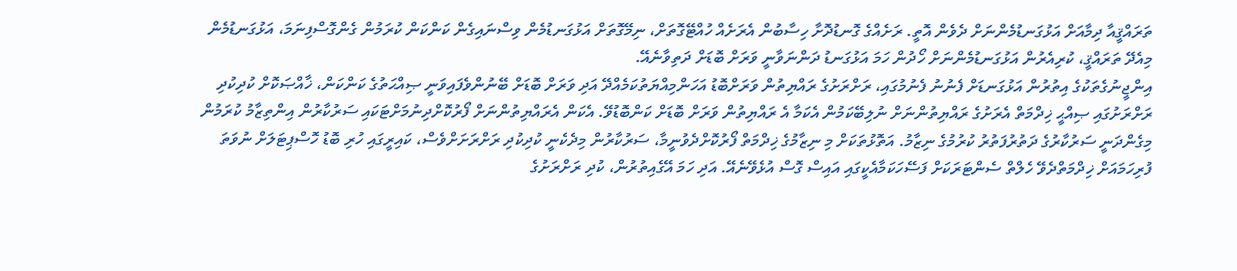ތަރައްޤީއާ ދިމާއަށް އަޅުގަނޑުމެންނަށް ދެވެން އޮތީ. ރަށެއްގެ ގޮނޑުދޮށާ ހިސާބުން އެރަށެއް ހުއްޓޭގޮތަށް، ނިމޭގޮތަށް އަޅުގަނޑުމެން ވިސްނައިގެން ކަންކަން ކުރަމުން ގެންގޮސްފިނަމަ، އަޅުގަނޑުމެން މިއެދޭ ތަރައްޤީ، ކުރިއެރުން އަޅުގަނޑުމެންނަށް ހޯދުން ހަމަ އަޅުގަނޑު ދަންނަވާނީ ވަރަށް ބޮޑަށް ދަތިވާނެއޭ.
އިންޖީނުގެތަކުގެ އިތުރުން އަޅުގަނޑަށް ފެނުނު ފެނުމުގައި، ރަށްރަށުގެ ރައްޔިތުން ވަރަށްބޮޑު އަހަންމިއްޔަތުކަމެއްދޭ އަދި ވަރަށް ބޮޑަށް ބޭނުންވެފައިވަނީ ޞިއްޙަތުގެ ކަންކަން، ޚާއްޞަކޮށް ކުދިކުދި ރަށްރަށުގައި ޞިއްޙީ ޚިދްމަތް އެރަށުގެ ރައްޔިތުންނަށް ނުލިބޭކަމުން އެކަމާ އެ ރައްޔިތުން ވަރަށް ބޮޑަށް ކަންބޮޑުވޭ. އެކަން އެރައްޔިތުންނަށް ފޯރުކޮށްދިނުމަށްޓަކައި ސަރުކާރުން އިންތިޒާމު ކުރަމުން މިގެންދަނީ ސަރުކާރުގެ ދަތުރުފަތުރު ކުރުމުގެ ނިޒާމު. އަތޮޅުތަކަށް މި ނިޒާމުގެ ޚިދްމަތް ފޯރުކޮށްދެވުނީމާ، ސަރުކާރުން މިދެކެނީ ކުދިކުދި ރަށްރަށަށްވެސް، ކައިރީގައި ހުރި ބޮޑު ހޮސްޕިޓަލަށް ނުވަތަ ފުރިހަމައަށް ޚިދްމަތްދެވޭ ހެލްތް ސެންޓަރަކަށް ފަސޭހަކަމާއެކީގައި އައިސް ގޮސް އުޅެވޭނެއޭ. އަދި ހަމަ އޭގެއިތުރުން، ކުދި ރަށްރަށުގެ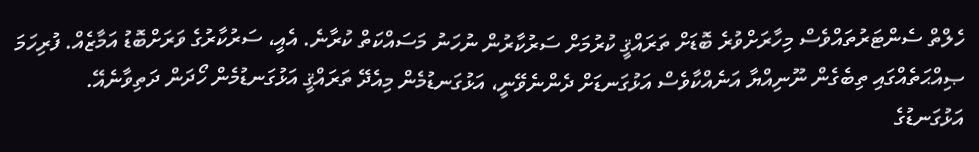ހެލްތް ސެންޓަރުތައްވެސް މިހާރަށްވުރެ ބޮޑަށް ތަރައްޤީ ކުރުމަށް ސަރުކާރުން ނުހަނު މަސައްކަތް ކުރާނެ. އެއީ، ސަރުކާރުގެ ވަރަށްބޮޑު އަމާޒެއް. ފުރިހަމަ ޞިއްޙަތެއްގައި ތިބެގެން ނޫނިއްޔާ އަނެއްކާވެސް އަޅުގަނޑަށް ދެންނެވޭނީ، އަޅުގަނޑުމެން މިއެދޭ ތަރައްޤީ އަޅުގަނޑުމެން ހޯދަން ދަތިވާނެއޭ.
އަޅުގަނޑުގެ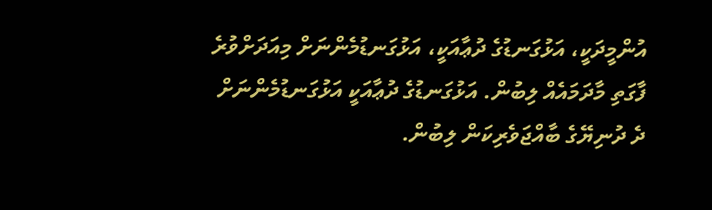އުންމީދަކީ، އަޅުގަނޑުގެ ދުޢާއަކީ، އަޅުގަނޑުމެންނަށް މިއަދަށްވުރެ ފާގަތި މާދަމައެއް ލިބުން. އަޅުގަނޑުގެ ދުޢާއަކީ އަޅުގަނޑުމެންނަށް ދެ ދުނިޔޭގެ ބާއްޖަވެރިކަން ލިބުން.